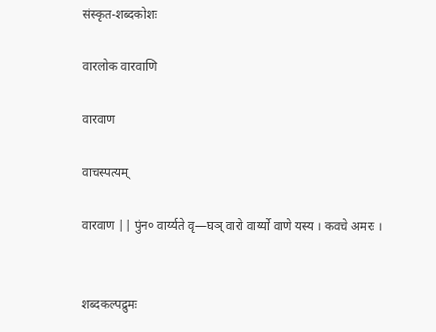संस्कृत-शब्दकोशः

वारलोक वारवाणि

वारवाण

वाचस्पत्यम्

वारवाण || पुंन० वार्य्यते वृ—घञ् वारो वार्य्यो वाणे यस्य । कवचे अमरः ।


शब्दकल्पद्रुमः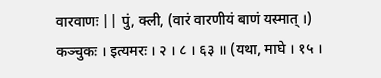वारवाणः || पुं, क्ली, (वारं वारणीयं बाणं यस्मात् ।)
कञ्चुकः । इत्यमरः । २ । ८ । ६३ ॥ (यथा, माघे । १५ ।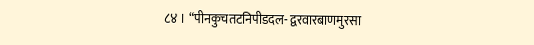८४ । “पीनकुचतटनिपीडदल- द्वरवारबाणमुरसा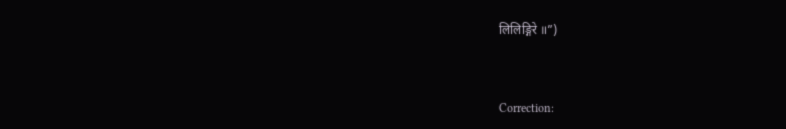लिलिङ्गिरे ॥”)



Correction: